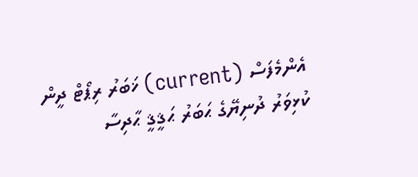އެންމެފަސް (current) ޚަބަރު ރިޕޯޓް ދީން ކުޅިވަރު ދުނިޔޭގެ ޙަބަރު ޙަޤީޤީ ޙާދިސާ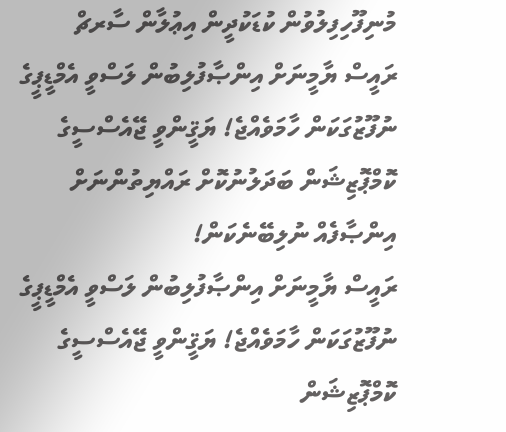މުނިފޫހިފިލުވުން ކުޑަކުދީން އިޢުލާން ސާރޗް
ރައީސް ޔާމީނަށް އިންޞާފުލިބުން ލަސްވީ އެމްޑީޕީގެ ނުފޫޒުގަކަން ހާމަވެއްޖެ! ޔަޤީންވީ ޖޭއެސްސީގެ ކޮމްޕޮޒިޝަން ބަދަލުނުކޮށް ރައްޔިތުންނަށް އިންޞާފެއް ނުލިބޭނެކަން!
ރައީސް ޔާމީނަށް އިންޞާފުލިބުން ލަސްވީ އެމްޑީޕީގެ ނުފޫޒުގަކަން ހާމަވެއްޖެ! ޔަޤީންވީ ޖޭއެސްސީގެ ކޮމްޕޮޒިޝަން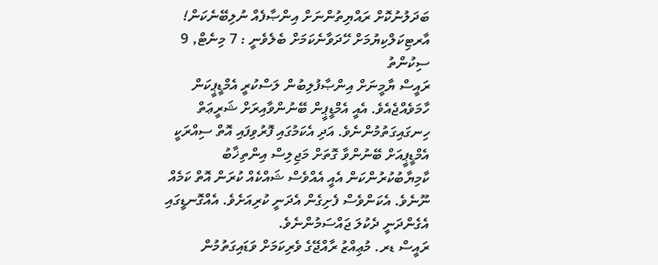ބަދަލުނުކޮށް ރައްޔިތުންނަށް އިންޞާފެއް ނުލިބޭނެކަން!
އާރޓިކަލްކިޔުމަށް ހޭދަވާނެކަމަށް ބެލެވެނީ : 7 މިނެޓް, 9 ސިކުންތު
ރައީސް ޔާމީނަށް އިންޞާފުލިބުން ލަސްކުރީ އެމްޑީޕީކަން ހާމަވެއްޖެއެވެ. އެއީ އެމްޑީޕީން ބޭނުންވާއިރަށް ޝަރީޢަތް ހިނގައިގަތުމުންނެވެ. އަދި އެކަމުގައި ފޮރުވިފައި އޮތް ސިއްރަކީ އެމްޑީޕީއަށް ބޭނުންވާ ގޮތަށް މަޖިލިސް އިންތިޚާބު ކާމިޔާބުކުރުންކަން އެއީ އެއްވެސް ޝައްކެއް ކުރަން އޮތް ކަމެއް ނޫނެވެ. އެކަންވެސް ފެށިގެން އެދަނީ ކުރިއަށެވެ. އެއްގޮނޑީގައި އެގެންދަނީ ދެކުލަ ޖައްސަމުންނެވެ.
ރައީސް ޑރ. މުޢިއްޒު ރާއްޖޭގެ ވެރިކަމަށް ވަޑައިގަތުމުން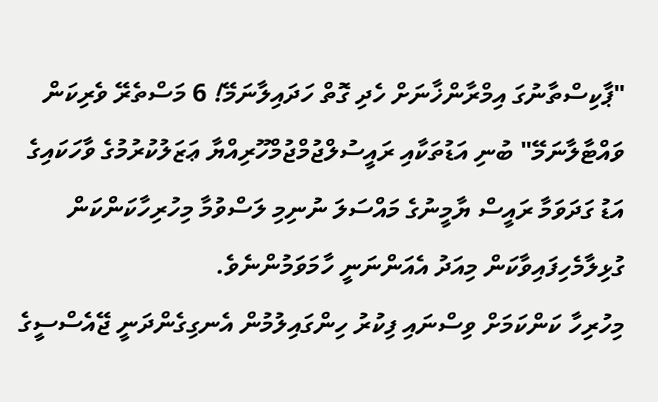"ޕާކިސްތާނުގަ އިމްރާންޚާނަށް ހެދި ގޮތް ހަދައިލާނަމޭ! 6 މަސްތެރޭ ވެރިކަން ވައްޓާލާނަމޭ" ބުނި އަޑުތަކާއި ރައީސުލްޖުމްޖުމްހޫރިއްޔާ ޢަޒަލުކުރުމުގެ ވާހަކައިގެ އަޑު ގަދަވަމާ ރައީސް ޔާމީނުގެ މައްސަލަ ނުނިމި ލަސްވުމާ މިހުރިހާކަންކަން ގުޅިލާމެހިފައިވާކަން މިއަދު އެއަންނަނީ ހާމަވަމުންނެވެ.
މިހުރިހާ ކަންކަމަށް ވިސްނައި ފިކުރު ހިންގައިލުމުން އެނގިގެންދަނީ ޖޭއެސްސީގެ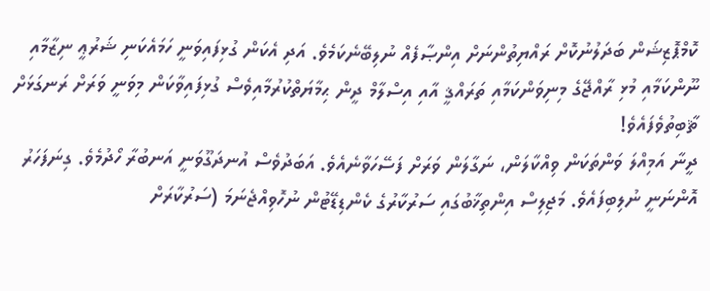ކޮމްޕޮޒިޝަން ބަދަލުނުކޮށް ރައްޔިތުންނަށް އިންޞާފެއް ނުލިބޭނެކަމެވެ. އަދި އެކަން ގުޅިފައިވަނީ ހަމައެކަނި ޝަރުޢީ ނިޒާމާއި ނޫންކަމާއި މުޅި ރާއްޖޭގެ މިނިވަންކަމާއި ތަރައްޤީ އާއި އިސްލާމް ދީން ޙިމާޔަތްކުރުމާއިވެސް ގުޅިފައިވާކަން މިވަނީ ވަރަށް ރަނގަޅަށް ޘާބިތުވެފައެވެ!
ދީނާ އަމިއްލަ ވަންތަކަން ވިއްކާލަން، ނަގާލަން ވަރަށް ފަސޭހަވާނެއެވެ. އަބަދުވެސް އުނދަގޫވަނީ އަނބުރާ ހޯދުމެވެ. ގިނަފަހަރު އޮންނަނީ ނުލިބިފައެވެ. މަޖިލިސް އިންތިޚާބުގައި ސަރުކާރުގެ ކެންޑިޑޭޓުން ނުހޮވިއްޖެނަމަ (ސަރުކާރަށް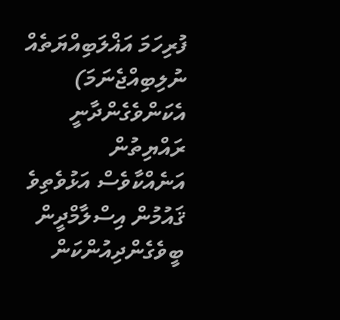ފުރިހަމަ އަޣްލަބިއްޔަތެއް ނުލިބިއްޖެނަމަ) އެކަންވެގެންދާނީ ރައްޔިތުން އަނެއްކާވެސް އަޅުވެތިވެ ޤައުމުން އިސްލާމްދީން ބީވެގެންދިއުންކަން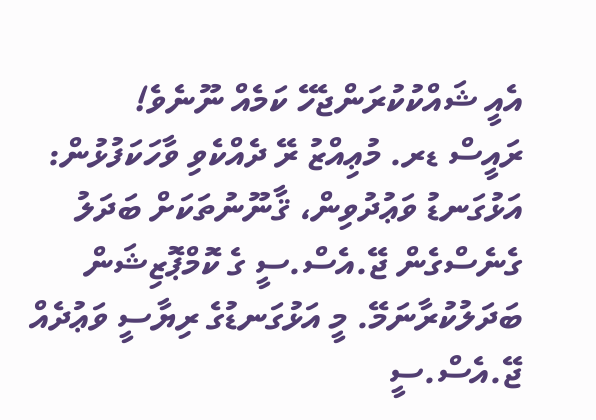އެއީ ޝައްކުކުރަންޖެހޭ ކަމެއް ނޫނެވެ!
ރައީސް ޑރ. މުޢިއްޒު ރޭ ދެއްކެވި ވާހަކަފުޅުން:
އަޅުގަނޑު ވަޢުދުވިން، ޤާނޫނުތަކަށް ބަދަލު ގެނެސްގެން ޖޭ.އެސް.ސީ ގެ ކޮމްޕޮޒިޝަން ބަދަލުކުރާނަމޭ. މީ އަޅުގަނޑުގެ ރިޔާސީ ވަޢުދެއް ޖޭ.އެސް.ސީ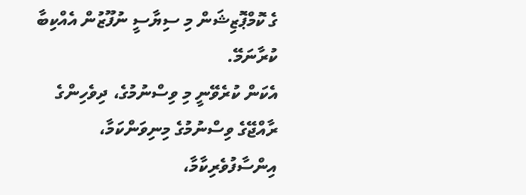ގެ ކޮމްޕޮޒިޝަން މި ސިޔާސީ ނުފޫޒުން އެއްކިބާ ކުރާނަމޭ.
އެކަން ކުރެވޭނީ މި ވިސްނުމުގެ، ދިވެހިންގެ ރާއްޖޭގެ ވިސްނުމުގެ މިނިވަންކަމާ، އިންސާފުވެރިކާމާ،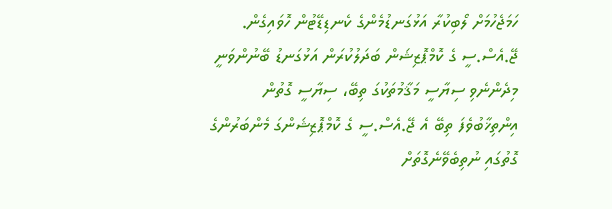ހަމަޖެހުމަށް ލޯބިކުރާ އަޅުގަނޑުމެންގެ ކެނޑިޑޭޓުން ހޮވައިގެން. ޖޭ.އެސް.ސީ ގެ ކޮމްޕޮޒިޝަން ބަދަލުކުރަން އަޅުގަނޑު ބޭނުންވަނީ މިދެންނެވި ސިޔާސީ މަޤާމުތަކުގަ ތިބޭ، ސިޔާސީ ގޮތުން އިންތިޚާބުވެފަ ތިބޭ އެ ޖޭ.އެސް.ސީ ގެ ކޮމްޕޮޒިޝަންގަ މެންބަރުންގެ ގޮތުގައި ނުތިބެވޭނެގޮތަށް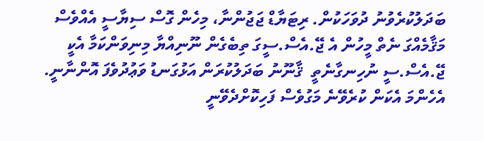ބަދަލުކުރެވުނު ދުވަހަކުން. ރިޓަޔާޑް ޖަޖުންނާ، މިހެން ގޮސް ސިޔާސީ އެއްވެސް މަޤާމެއްގަ ނެތް މީހުން އެ ޖޭ.އެސް.ސީގަ ތިބެގެން ނޫނިއްޔާ މިނިވަންކަމާ އެކީ ޖޭ.އެސް.ސީ ނުހިނގާނެތީ  ޤާނޫނު ބަދަލުކުރަން އަޅުގަނޑު ވަޢުދުވެފަ އޮންނާނީ. އެހެންމަ އެކަން ކުރެވޭނެ މަގުވެސް ފަހިކޮށްދެވޭނީ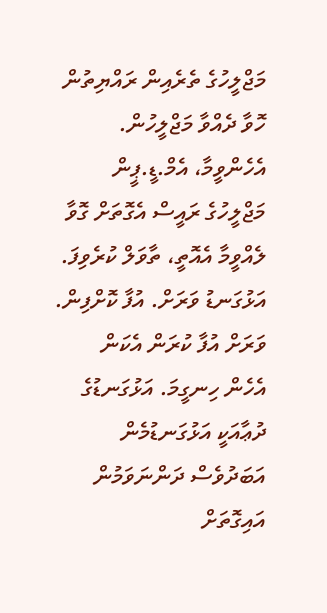މަޖްލީހުގެ ތެރެއިން ރައްޔިތުން ހޮވާ ދެއްވާ މަޖްލީހުން.
އެހެންވީމާ، އެމް.ޑީ.ޕީން މަޖްލީހުގެ ރައީސް އެގޮތަށް ގޮވާ ލެއްވީމާ އެއޮތީ، ތާވަލް ކުރެވިފަ. އަޅުގަނޑު ވަރަށް. އުފާ ކޮށްފިން. ވަރަށް އުފާ ކުރަން އެކަން އެހެން ހިނގީމަ. އަޅުގަނޑުގެ ދުޢާއަކީ އަޅުގަނޑުމެން އަބަދުވެސް ދަންނަވަމުން އައިގޮތަށް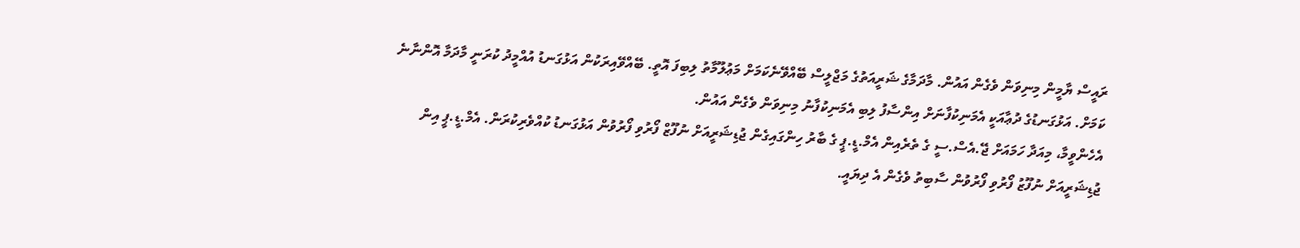ރައީސް ޔާމީން މިނިވަން ވެގެން އައުން. މާދަމާގެ ޝަރީއަތުގެ މަޖްލީސް ބޭއްވޭނެކަމަށް މަޢުލޫމާތު ލިބިފަ އޮތީ. ބޭއްވޭއިރަކުން އަޅުގަނޑު އުއްމީދު ކުރަނީ މާދަމާ އޮންނާނެ ކަމަށް. އަޅުގަނޑުގެ ދުޢާއަކީ އެމަނިކުފާނަށް އިންސާފު ލިބި އެމަނިކުފާނު މިނިވަން ވެގެން އައުން.
އެހެންވީމާ، މިއަދާ ހަމައަށް ޖޭ.އެސް.ސީ ގެ ތެރެއިން އެމް.ޑީ.ޕީ ގެ ބާރު ހިންގައިގެން ޖުޑިޝަރީއަށް ނުފޫޒް ފޯރުވި ފޯރުވުން އަޅުގަނޑު ކުއްވެރިކުރަން. އެމް.ޑީ.ޕީ އިން ޖުޑިޝަރީއަށް ނުފޫޒު ފޯރުވި ފޯރުވުން ސާބިތު ވެގެން އެ ދިޔައީ.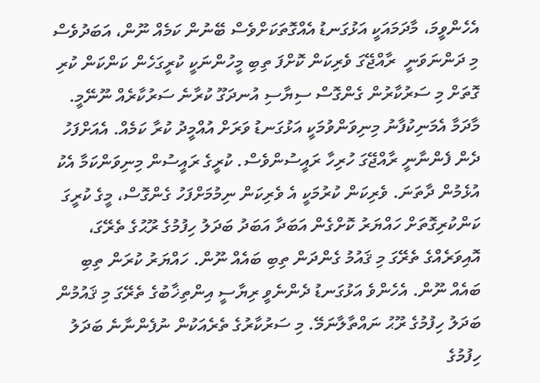އެހެންވީމަ، މާދަމައަކީ އަޅުގަނޑު އެއްގޮތަކަށްވެސް ބޭނުން ކަމެއް ނޫން، އަބަދުވެސް މި ދަންނަވަނީ  ރާއްޖޭގަ ވެރިކަން ކޮށްފަ ތިބި މީހުންނަކީ ކުރީގަހެން ކަންކަން ކުރި ގޮތަށް މި ސަރުކާރުން ގެންގޮސް ސިޔާސި އުނދަގޫ ކުރާނެ ސަރުކާރެއް ނޫނޭމީ. މާދަމާ އެމަނިކުފާނު މިނިވަންވުމަކީ އަޅުގަނޑު ވަރަށް އުއްމީދު ކުރާ ކަމެއް. އެއަށްފަހު ދެން ފެންނާނީ ރާއްޖޭގަ ހުރިހާ ރައީސުންވެސް. ކުރީގެ ރައީސުން މިނިވަންކަމާ އެކު އުޅެމުން ދާތަނަ. ވެރިކަން ކުރުމަކީ އެ ވެރިކަން ނިމުމަށްފަހު ގެންގޮސް، މީގެ ކުރީގަ ކަންކުރިގޮތަށް ހައްޔަރު ކޮށްގެން އަބަދާ އަބަދު ބަދަލު ހިފުމުގެ ރޫޙުގެ ތެރޭގަ، އޮއިވަރެއްގެ ތެރޭގަ މި ޤައުމު ގެންދަން ތިބި ބައެއް ނޫން. ހައްޔަރު ކުރަން ތިބި ބައެއް ނޫން. އެހެންވެ އަޅުގަނޑު ދެންނެވީ ރިޔާސީ އިންތިޚާބުގެ ތެރޭގަ މި ޤައުމުން ބަދަލު ހިފުމުގެ ރޫޙު ނައްތާލާނަމޭ. މި ސަރުކާރުގެ ތެރެއަކުން ނުފެންނާނެ ބަދަލު ހިފުމުގެ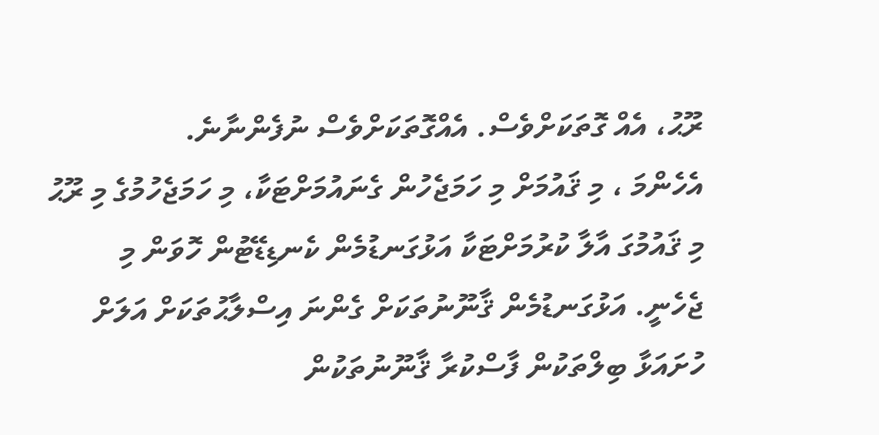ރޫޙު، އެއް ގޮތަކަށްވެސް. އެއްގޮތަކަށްވެސް ނުފެންނާނެ.
އެހެންމަ ، މި ޤައުމަށް މި ހަމަޖެހުން ގެނައުމަށްޓަކާ، މި ހަމަޖެހުމުގެ މި ރޫޙު މި ޤައުމުގަ އާލާ ކުރުމަށްޓަކާ އަޅުގަނޑުމެން ކެނޑިޑޭޓުން ހޮވަން މި ޖެހެނީ. އަޅުގަނޑުމެން ޤާނޫނުތަކަށް ގެންނަ އިސްލާޙުތަކަށް އަލަށް ހުށައަޅާ ބިލްތަކުން ފާސްކުރާ ޤާނޫނުތަކުން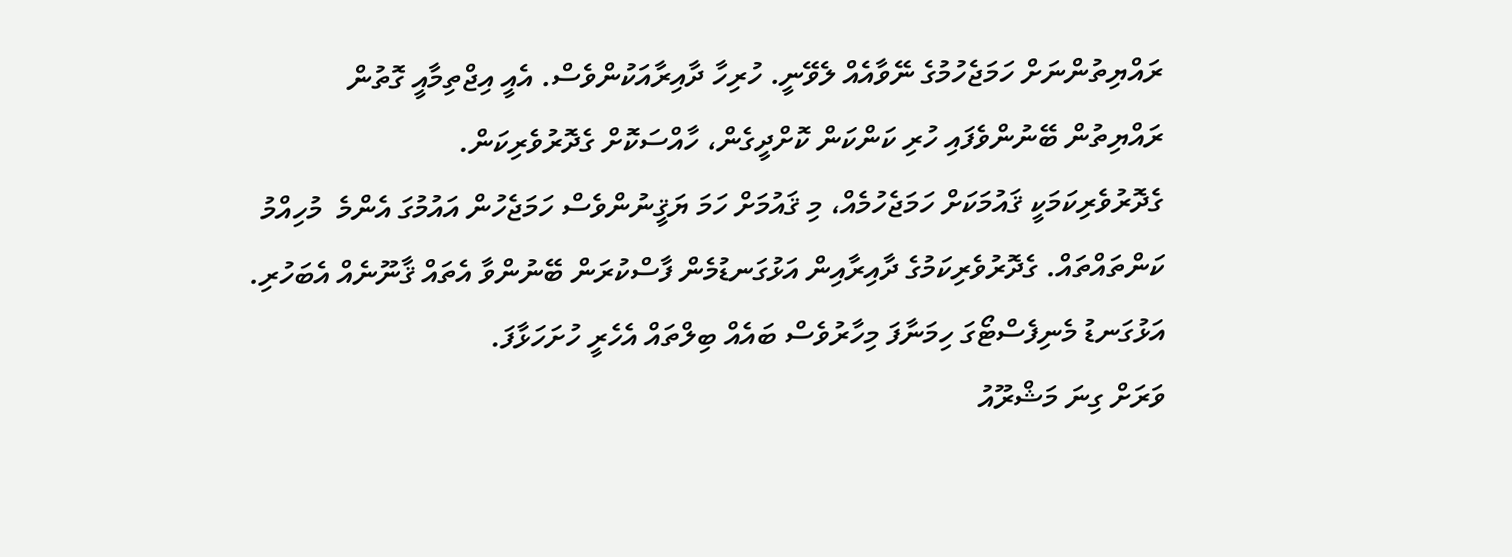ރައްޔިތުންނަށް ހަމަޖެހުމުގެ ނޭވާއެއް ލެވޭނީ. ހުރިހާ ދާއިރާއަކުންވެސް. އެއީ އިޖްތިމާއީ ގޮތުން ރައްޔިތުން ބޭނުންވެފައި ހުރި ކަންކަން ކޮށްދީގެން، ހާއްސަކޮށް ގެދޮރުވެރިކަން.
ގެދޮރުވެރިކަމަކީ ޤައުމަކަށް ހަމަޖެހުމެއް، މި ޤައުމަށް ހަމަ ޔަޤީނުންވެސް ހަމަޖެހުން އައުމުގަ އެންމެ  މުހިއްމު ކަންތައްތައް. ގެދޮރުވެރިކަމުގެ ދާއިރާއިން އަޅުގަނޑުމެން ފާސްކުރަން ބޭނުންވާ އެތައް ޤާނޫނެއް އެބަހުރި. އަޅުގަނޑު މެނިފެސްޓޯގަ ހިމަނާފަ މިހާރުވެސް ބައެއް ބިލްތައް އެހެރީ ހުށަހަޅާފަ.
ވަރަށް ގިނަ މަޝްރޫއު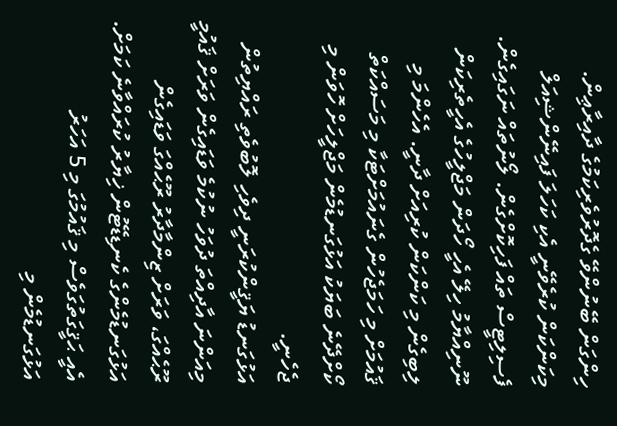ހިންގަން ބޭނުންވޭ ގެދޮރުވެރިކަމުގެ ދާއިރާޢިން. މިކަންކަން ކުރެވޭނީ އެކި ކަހަލަ ފައިނޭންޝިއަލް ފެސިލިޓީސް ތައް ފަހިކޮށްގެން. ލޯނުތައް ނަގައިގެން. ނޫނިއްޔާމު ހިލޭ އެހީ ހޯދަން މަޖްލީހުގެ އެހީތެރިކަން ލިބިގެން މި ކަންކަން ކުރިއަށް ދާނީ. އެހެންމަ މި ޤައުމަށް މި ހަމަޖެހުން ގެނައުމަށްޓަކާ މި މަސައްކަތް ކޯށްދޭނެ ބަޔަކު އަޅުގަނޑުމެން މަޖްލީހަށް ހޮވަން މި ޖެހެނީ.
އަޅުގަނޑު ޔަޤީންކުރަނީ ދިވެހި ލޮބުވެތި ރައްޔިތުން މިއަންނަ އާދިއްތަ ދުވަހު ނުކުމެ ވަޑައިގެން ވަރަށް ޤައުމީ ރޫޙެއްގަ، ވަރަށް ޒިންމާދާރު ރޫޙެއްގަ ވަޑައިގެން އަޅުގަނޑުމެންގެ ކެނޑިޑޭޓުން ޚިޔާރު ކުރައްވާނެ ކަމަށް. އެއީ ޙަޤީގަތުގަވެސް މި ޤައުމުގަ މި 5 އަހަރު އަޅުގަނޑުމެން މި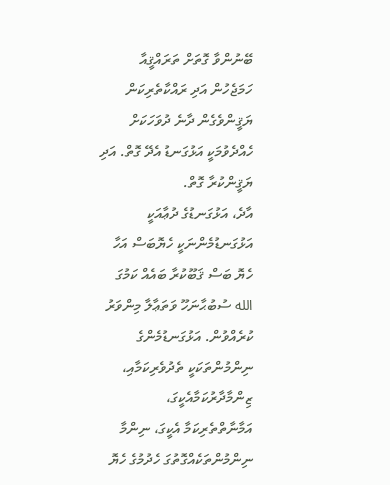ބޭނުންވާ ގޮތަށް ތަރައްޤީއާ ހަމަޖެހުން އަދި ރައްކާތެރިކަން ޔަޤީންވެގެން ދާނެ ދުވަހަކަށް ހެއްދެވުމަކީ އަޅުގަނޑު އެދޭ ގޮތް. އަދި ޔަޤީންކުރާ ގޮތް.
އާދެ، އަޅުގަނޑުގެ ދުޢާއަކީ އަޅުގަނޑުމެންނަކީ ހެޔޮބަސް އަހާ ހެޔޮ ބަސް ޤަބޫކުރާ ބައެއް ކަމުގަ الله ސުބުޙާނަހޫ ވަތަޢާލާ މިންވަރު ކުރެއްވުން. އަޅުގަނޑުމެންގެ ނިންމުންތަކަކީ ތެދުވެރިކަމާއި، ޒިންމާދާރުކަމާއެކީގަ، އަމާނާތްތެރިކަމާ އެކީގަ، ނިންމާ ނިންމުންތަކެއްގޮތުގަ ހެދުމުގެ ހެޔޮ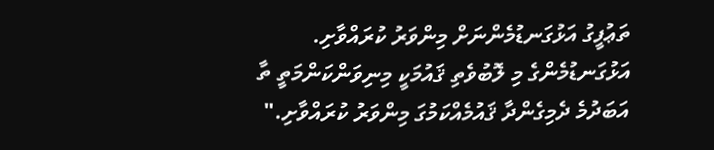ތަޢުފީގު އަޅުގަނޑުމެންނަށް މިންވަރު ކުރައްވާށި. އަޅުގަނޑުމެންގެ މި ލޮބުވެތި ޤައުމަކީ މިނިވަންކަންމަތީ ތާ އަބަދުމެ ދެމިގެންދާ ޤައުމެއްކަމުގަ މިންވަރު ކުރައްވާށި."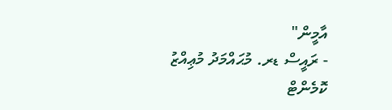އާމީން"
- ރައީސް ޑރ. މުޙައްމަދު މުޢިއްޒު
ކޮމެންޓް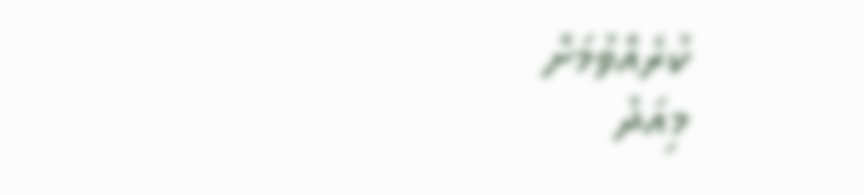ކުރެއްވުމަށް
މިއަދު